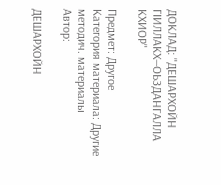ДОКЛАД: "ДЕШАРХОЙН ГIИЛЛАКХ—ОЬЗДАНГАЛЛА КХИОР"

Предмет: Другое
Категория материала: Другие методич. материалы
Автор:

ДЕШАРХОЙН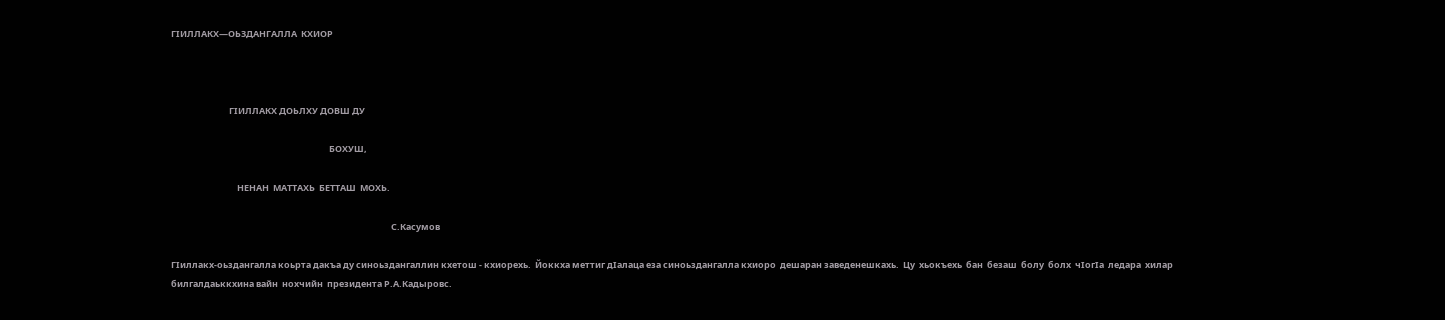ГIИЛЛАКХ—ОЬЗДАНГАЛЛА  КХИОР



                             ГIИЛЛАКХ ДОЬЛХУ ДОВШ ДУ

                                                                               БОХУШ,

                                 НЕНАН  МАТТАХЬ  БЕТТАШ  МОХЬ.

                                                                                                              С.Касумов

ГIиллакх-оьздангалла коьрта дакъа ду синоьздангаллин кхетош - кхиорехь.  Йоккха меттиг дIалаца еза синоьздангалла кхиоро  дешаран заведенешкахь.  Цу  хьокъехь  бан  безаш  болу  болх  чIогIа  ледара  хилар  билгалдаьккхина вайн  нохчийн  президента Р.А.Кадыровс.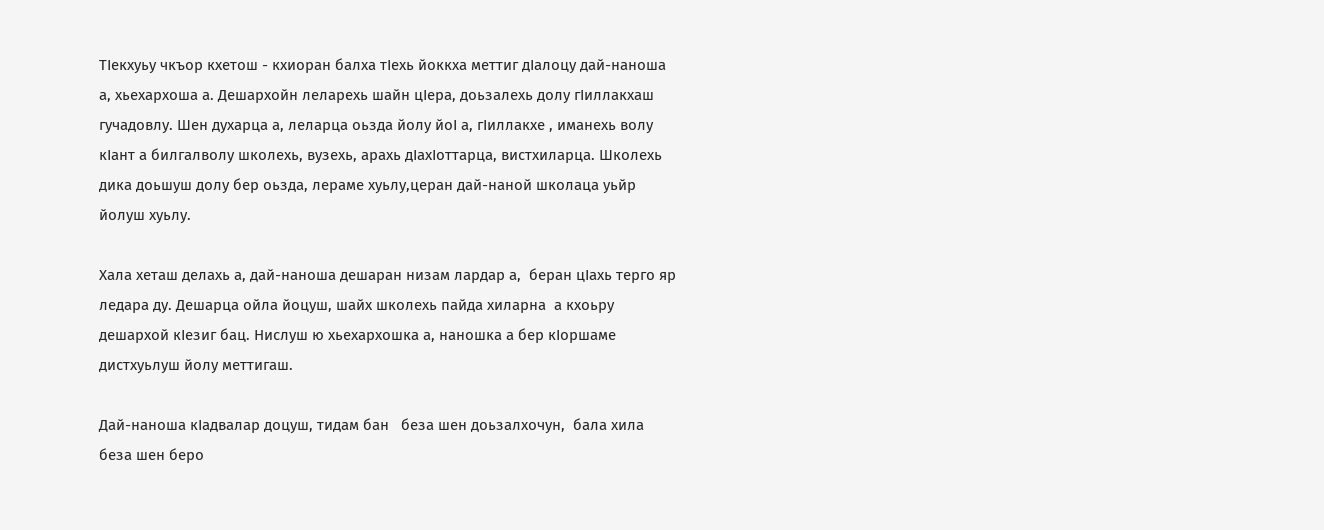ТIекхуьу чкъор кхетош - кхиоран балха тIехь йоккха меттиг дIалоцу дай-наноша а, хьехархоша а. Дешархойн леларехь шайн цIера, доьзалехь долу гIиллакхаш гучадовлу. Шен духарца а, леларца оьзда йолу йоI а, гIиллакхе , иманехь волу кIант а билгалволу школехь, вузехь, арахь дIахIоттарца, вистхиларца. Школехь дика доьшуш долу бер оьзда, лераме хуьлу,церан дай-наной школаца уьйр йолуш хуьлу.

Хала хеташ делахь а, дай-наноша дешаран низам лардар а,  беран цIахь терго яр ледара ду. Дешарца ойла йоцуш, шайх школехь пайда хиларна  а кхоьру дешархой кIезиг бац. Нислуш ю хьехархошка а, наношка а бер кIоршаме дистхуьлуш йолу меттигаш.

Дай-наноша кIадвалар доцуш, тидам бан   беза шен доьзалхочун,  бала хила беза шен беро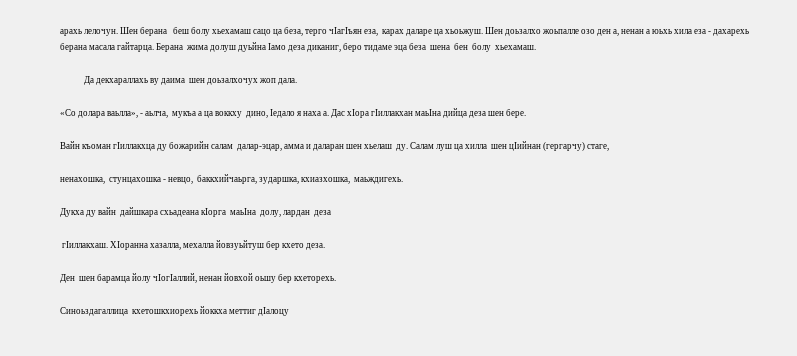арахь лелочун. Шен берана   беш болу хьехамаш сацо ца беза, терго чIагIъян еза,  карах даларе ца хьоьжуш. Шен доьзалхо жоьпалле озо ден а, ненан а юьхь хила еза - дахарехь  берана масала гайтарца. Берана  жима долуш дуьйна Iамо деза диканиг, беро тидаме эца беза  шена  бен  болу  хьехамаш.

            Да декхараллахь ву даима  шен доьзалхочух жоп дала.

«Со долара ваьлла», - аьлча,  мукъа а ца воккху  дино, Iедало я наха а. Дас хIора гIиллакхан маьIна дийца деза шен бере.

Вайн къоман гIиллакхца ду божарийн салам  далар-эцар, амма и даларан шен хьелаш  ду. Салам луш ца хилла  шен цIийнан (гергарчу) стаге,

ненахошка,  стунцахошка - невцо,  баккхийчаьрга, зударшка, кхиазхошка,  маьждигехь.

Дукха ду вайн  дайшкара схьадеана кIорга  маьIна  долу, лардан  деза

 гIиллакхаш. ХIоранна хазалла, мехалла йовзуьйтуш бер кхето деза.

Ден  шен барамца йолу чIогIаллий, ненан йовхой оьшу бер кхеторехь.

Синоьздагаллица  кхетошкхиорехь йоккха меттиг дIалоцу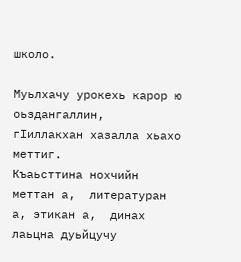школо.

Муьлхачу урокехь карор ю оьздангаллин,  гIиллакхан хазалла хьахо меттиг.
Къаьсттина нохчийн меттан а,  литературан а, этикан а,  динах лаьцна дуьйцучу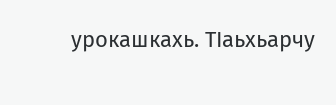урокашкахь. ТIаьхьарчу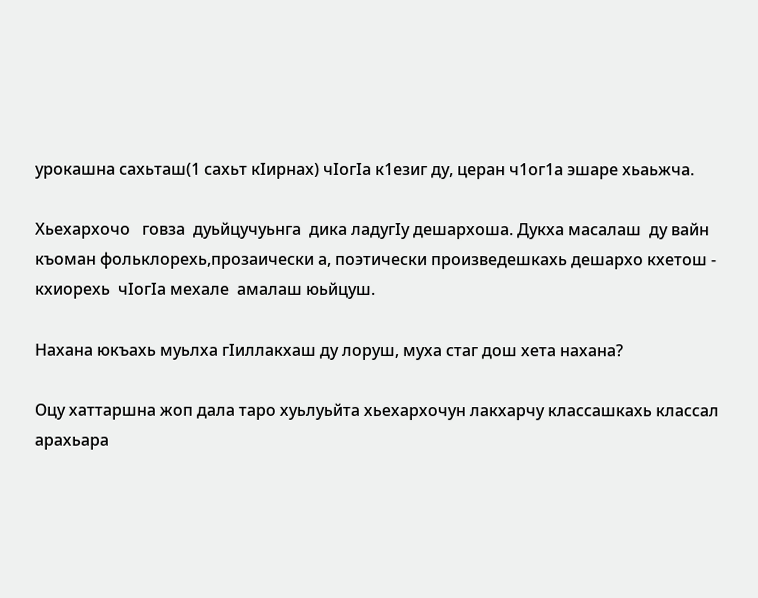урокашна сахьташ(1 сахьт кIирнах) чIогIа к1езиг ду, церан ч1ог1а эшаре хьаьжча.

Хьехархочо   говза  дуьйцучуьнга  дика ладугIу дешархоша. Дукха масалаш  ду вайн къоман фольклорехь,прозаически а, поэтически произведешкахь дешархо кхетош - кхиорехь  чIогIа мехале  амалаш юьйцуш.

Нахана юкъахь муьлха гIиллакхаш ду лоруш, муха стаг дош хета нахана?

Оцу хаттаршна жоп дала таро хуьлуьйта хьехархочун лакхарчу классашкахь классал арахьара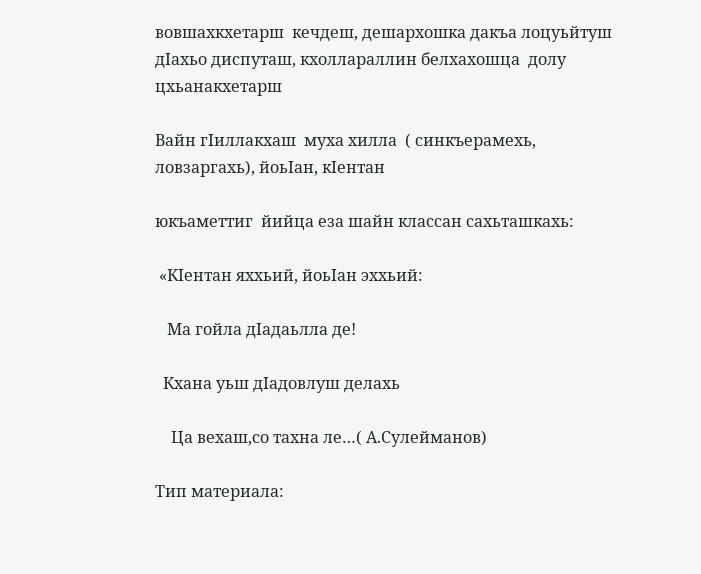вовшахкхетарш  кечдеш, дешархошка дакъа лоцуьйтуш дIахьо диспуташ, кхоллараллин белхахошца  долу цхьанакхетарш

Вайн гIиллакхаш  муха хилла  ( синкъерамехь,  ловзаргахь), йоьIан, кIентан

юкъаметтиг  йийца еза шайн классан сахьташкахь:

 «КIентан яххьий, йоьIан эххьий:

   Ма гойла дIадаьлла де!

  Кхана уьш дIадовлуш делахь

    Ца вехаш,со тахна ле…( А.Сулейманов)

Тип материала: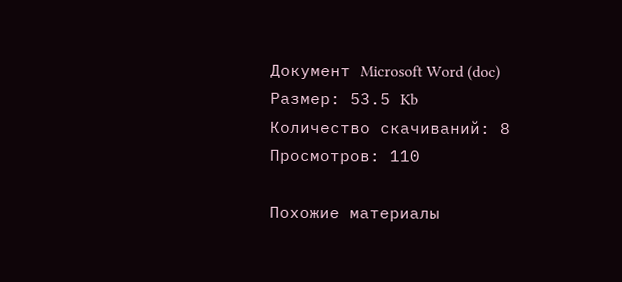Документ Microsoft Word (doc)
Размер: 53.5 Kb
Количество скачиваний: 8
Просмотров: 110

Похожие материалы